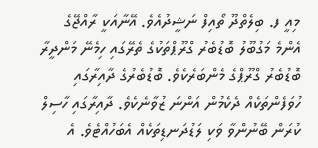މިއީ ފ. ބިލެތްދޫ ތޯއިފް ނަޝީދުއެވެ. އޭނާއަކީ ރާއްޖޭގެ އެންމެ މަގުބޫލު ބޮޑުބެރު ގްރޫޕްތަކުގެ ތެރޭގައި ހިމެނޭ މަންދީރާ ބޮޑުބެރު ގްރޫޕްގެ މެންބަރެކެވެ. ބޮޑުބެރުގެ ދާއިރާގައި ހުވަފެންތަކެއް ދެކެމުން އަންނަ ޒުވާނެކެވެ. ދާއިރާގައި ހާސިލް ކުރަން ބޭނުންވާ ވަކި ލަޑުދަނޑިތަކެއް އެބަހުއްޓެވެ. އެ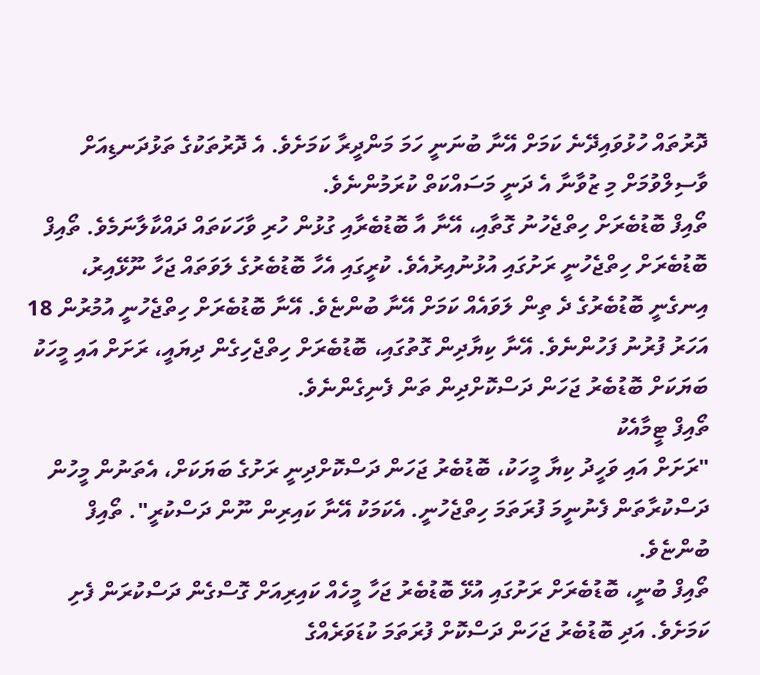ދޮރުތައް ހުޅުވައިދޭނެ ކަމަށް އޭނާ ބުނަނީ ހަމަ މަންދީރާ ކަމަށެވެ. އެ ދޮރުތަކުގެ ތަޅުދަނޑިއަށް ވާސިލްވުމަށް މި ޒުވާނާ އެ ދަނީ މަސައްކަތް ކުރަމުންނެވެ.
ތޯއިފް ބޮޑުބެރަށް ހިތްޖެހުނު ގޮތާއި، އޭނާ އާ ބޮޑުބެރާއި ގުޅުން ހުރި ވާހަކަތައް ދައްކާލާނަމެވެ. ތޯއިފް ބޮޑުބެރަށް ހިތްޖެހުނީ ރަށުގައި އުޅުނުއިރުއެވެ. ކުރީގައި އެހާ ބޮޑުބެރުގެ ލަވަތައް ޖަހާ ނޫޅޭއިރު، އިނގެނީ ބޮޑުބެރުގެ ދެ ތިން ލަވައެއް ކަމަށް އޭނާ ބުންޏެވެ. އޭނާ ބޮޑުބެރަށް ހިތްޖެހުނީ އުމުރުން 18 އަހަރު ފުރުނު ފަހުންނެވެ. އޭނާ ކިޔާދިން ގޮތުގައި، ބޮޑުބެރަށް ހިތްޖެހިގެން ދިޔައީ، ރަށަށް އައި މީހަކު ބަޔަކަށް ބޮޑުބެރު ޖަހަން ދަސްކޮށްދިން ތަން ފެނިގެންނެވެ.
ތޯއިފް ޓީމާއެކު
"ރަށަށް އައި ވަހީދު ކިޔާ މީހަކު، ބޮޑުބެރު ޖަހަން ދަސްކޮށްދިނީ ރަށުގެ ބަޔަކަށް، އެތަނުން މީހުން ދަސްކުރާތަން ފެނުނީމަ ފުރަތަމަ ހިތްޖެހުނީ. އެކަމަކު އޭނާ ކައިރިން ނޫން ދަސްކުރީ". ތޯއިފް ބުންޏެވެ.
ތޯއިފް ބުނީ، ބޮޑުބެރަށް ރަށުގައި އުޅޭ ބޮޑުބެރު ޖަހާ މީހެއް ކައިރިއަށް ގޮސްގެން ދަސްކުރަން ފެށި ކަމަށެވެ. އަދި ބޮޑުބެރު ޖަހަން ދަސްކޮށް ފުރަތަމަ ކުޑަވަރެއްގެ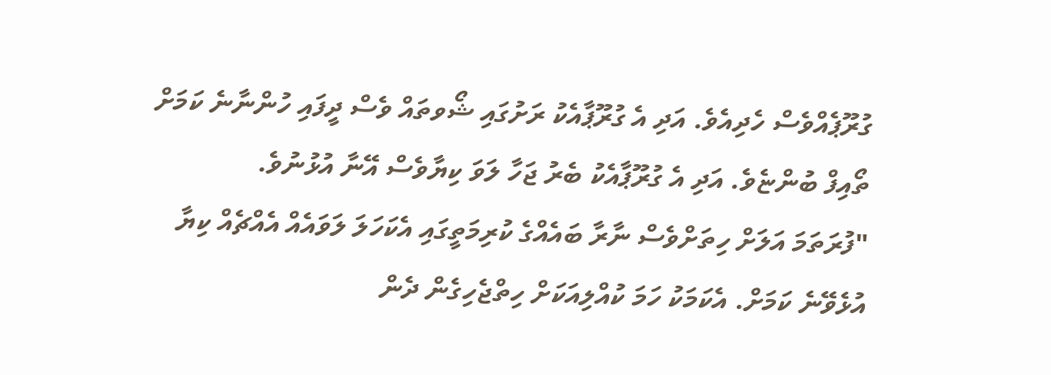ގުރޫޕެއްވެސް ހެދިއެވެ. އަދި އެ ގުރޫޕާއެކު ރަށުގައި ޝޯވތައް ވެސް ދީފައި ހުންނާނެ ކަމަށް ތޯއިފް ބުންޏެވެ. އަދި އެ ގުރޫޕާއެކު ބެރު ޖަހާ ލަވަ ކިޔާވެސް އޭނާ އުޅުނުވެ.
"ފުރަތަމަ އަލަށް ހިތަށްވެސް ނާރާ ބައެއްގެ ކުރިމަތީގައި އެކަހަލަ ލަވައެއް އެއްޗެއް ކިޔާ އުޅެވޭނެ ކަމަށް. އެކަމަކު ހަމަ ކުއްލިއަކަށް ހިތްޖެހިގެން ދެން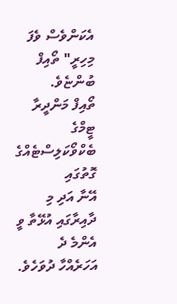އެކަންވެސް ވެފަ މިހިރީ" ތޯއިފް ބުންޏެވެ.
ތޯއިފް މަންދީރާ ޓީމްގެ ބެކްވޯކަލިސްޓެއްގެ ގޮތުގައި
އޭނާ އަދި މި ދާއިރާގައި އުޅޭތާ ވީ އެންމެ ދެ އަހަރެއްހާ ދުވަހެވެ.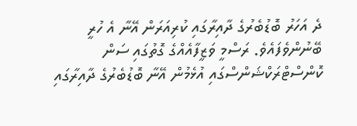ދެ އަހަރު ބޮޑުބެރުގެ ދާއިރާގައި ކުރިއަރަން އޭނާ އެ ހުރީ ބޭނުންވެފައެވެ. ރަސްމީ ވަޒީފާއެއްގެ ގޮތުގައި ސަން ކޮންސްޓްރަކްޝަންސްގައި އުޅެމުން އޭނާ ބޮޑުބެރުގެ ދާއިރާގައި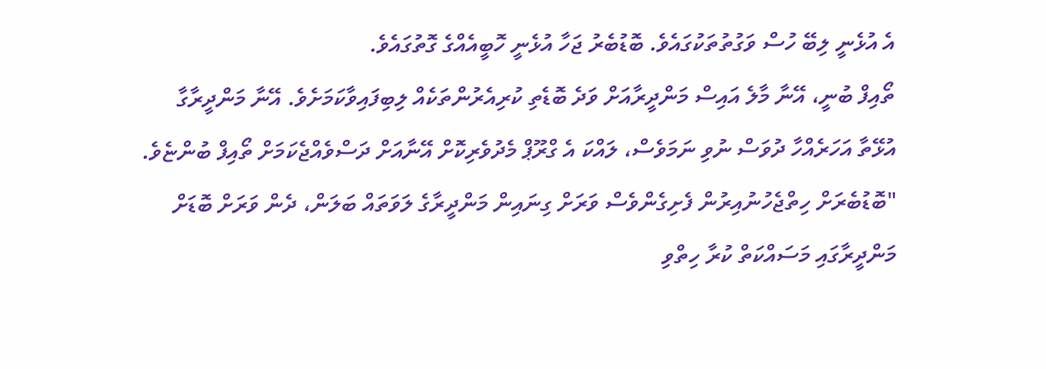އެ އުޅެނީ ލިބޭ ހުސް ވަގުތުތަކުގައެވެ. ބޮޑުބެރު ޖަހާ އުޅެނީ ހޮބީއެއްގެ ގޮތުގައެވެ.
ތޯއިފް ބުނީ، އޭނާ މާލެ އައިސް މަންދީރާއަށް ވަދެ ބޮޑެތި ކުރިއެރުންތަކެއް ލިބިފައިވާކަމަށެވެ. އޭނާ މަންދީރާގާ އުޅޭތާ އަހަރެއްހާ ދުވަސް ނުވި ނަމަވެސް، ލައްކަ އެ ގްރޫޕް މެދުވެރިކޮށް އޭނާއަށް ދަސްވެއްޖެކަމަށް ތޯއިފް ބުންޏެވެ.
"ބޮޑުބެރަށް ހިތްޖެހުނުއިރުން ފެށިގެންވެސް ވަރަށް ގިނައިން މަންދީރާގެ ލަވަތައް ބަލަން، ދެން ވަރަށް ބޮޑަށް މަންދީރާގައި މަސައްކަތް ކުރާ ހިތްވި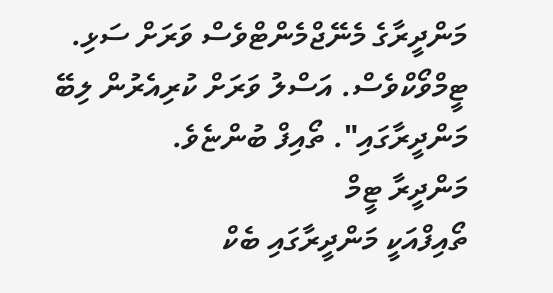މަންދީރާގެ މެނޭޖްމެންޓްވެސް ވަރަށް ސަޅި. ޓީމްވޯކްވެސް. އަސްލު ވަރަށް ކުރިއެރުން ލިބޭ މަންދީރާގައި". ތޯއިފް ބުންޏެވެ.
މަންދީރާ ޓީމް
ތޯއިފްއަކީ މަންދީރާގައި ބެކް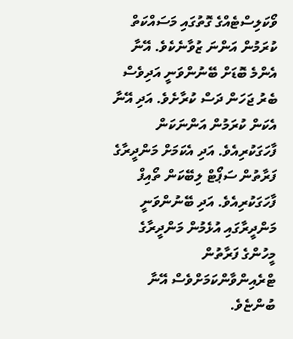ވޯކަލިސްޓެއްގެ ގޮތުގައި މަސައްކަތް ކުރަމުން އަންނަ ޒުވާނެކެވެ. އޭނާ އެންމެ ބޮޑަށް ބޭނުންވަނީ އަދިވެސް ބެރު ޖަހަން ދަސް ކުރާށެވެ. އަދި އޭނާ އެކަން ކުރަމުން އަންނަކަން ފާހަގަކުރިއެވެ. އަދި އެކަމަށް މަންދީރާގެ ފަރާތުން ސަޕޯޓް ލިބޭކަން ތޯއިފް ފާހަގަކުރިއެވެ. އަދި ބޭނުންވަނީ މަންދީރާގައި އުޅެމުން މަންދީރާގެ މީހުންގެ ފަރާތުން ޓްރެއިންވާންކަމަށްވެސް އޭނާ ބުންޏެވެ.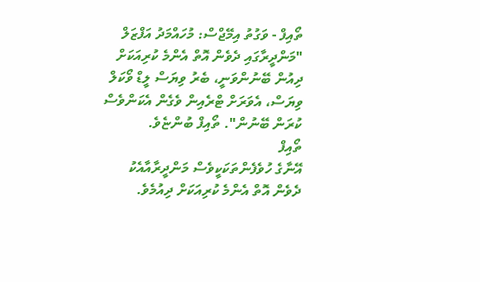ތޯއިފް - ވަގުތު އިމޭޖްސް: މުހައްމަދު އަފްޒަލް
"މަންދީރާގައި ދެވެން އޮތް އެންމެ ކުރިއަކަށް ދިއުން ބޭނުންވަނީ، ބެރު ވިޔަސް ލީޑް ވޯކަލް ވިޔަސް، އެވަރަށް ޓްރެއިން ވެގެން އެކަންވެސް ކުރަން ބޭނުން". ތޯއިފް ބުންޏެވެ.
ތޯއިފް
އޭނާގެ ހުވެފެންތަކަކީވެސް މަންދީރާއާއެކު ދެވެން އޮތް އެންމެ ކުރިއަކަށް ދިއުމެވެ.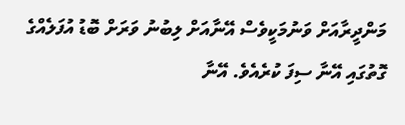މަންދީރާއަށް ވަނުމަކީވެސް އޭނާއަށް ލިބުނު ވަރަށް ބޮޑު އުފަލެއްގެ ގޮތުގައި އޭނާ ސިފަ ކުރެއެވެ. އޭނާ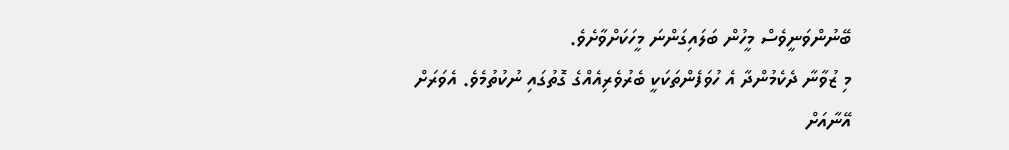ބޭނުންވަނީވެސް މީހުން ބަލައިގަންނަ މީހަކަށްވާށެވެ.
މި ޒުވާނާ ދެކެމުންދާ އެ ހުވަފެންތަކަކީ ބެރުވެރިއެއްގެ ގޮތުގައި ނުކުތުމެވެ. އެވަރަށް އޭނާއަށް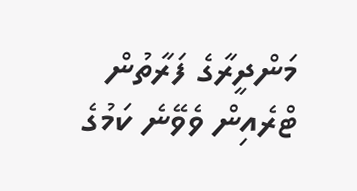މަންދީރާގެ ފަރާތުން ޓްރެއިން ވެވޭނެ ކަމުގެ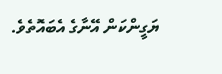ޔަގީންކަން އޭނާގެ އެބައޮތެވެ.